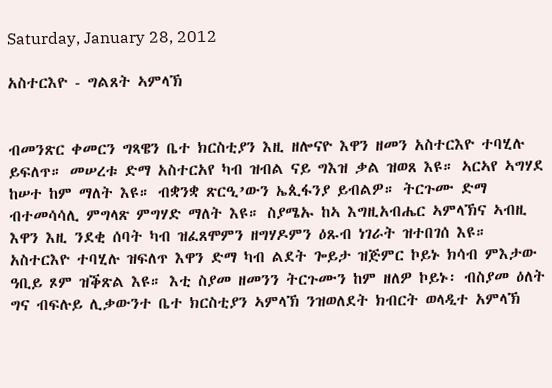Saturday, January 28, 2012

አስተርእዮ - ግልጸት ኣምላኽ


ብመንጽር ቀመርን ግጻዌን ቤተ ክርስቲያን እዚ ዘሎናዮ እዋን ዘመን አስተርእዮ ተባሂሉ ይፍለጥ። መሠረቱ ድማ አስተርአየ ካብ ዝብል ናይ ግእዝ ቃል ዝወጸ እዩ። ኣርኣየ ኣግሃደ ከሠተ ከም ማለት እዩ። ብቋንቋ ጽርዒ’ውን ኤጲፋንያ ይብልዎ። ትርጉሙ ድማ ብተመሳሳሊ ምግላጽ ምግሃድ ማለት እዩ። ስያሜኡ ከኣ እግዚአብሔር ኣምላኽና ኣብዚ እዋን እዚ ንደቂ ሰባት ካብ ዝፈጸሞምን ዘግሃዶምን ዕጹብ ነገራት ዝተበገሰ እዩ። አስተርእዮ ተባሂሉ ዝፍለጥ እዋን ድማ ካብ ልደት ጐይታ ዝጅምር ኮይኑ ክሳብ ምእታው ዓቢይ ጾም ዝቕጽል እዩ። እቲ ስያመ ዘመንን ትርጉሙን ከም ዘለዎ ኮይኑ፡ ብስያመ ዕለት ግና ብፍሉይ ሊቃውንተ ቤተ ክርስቲያን ኣምላኽ ንዝወለደት ክብርት ወላዲተ አምላኽ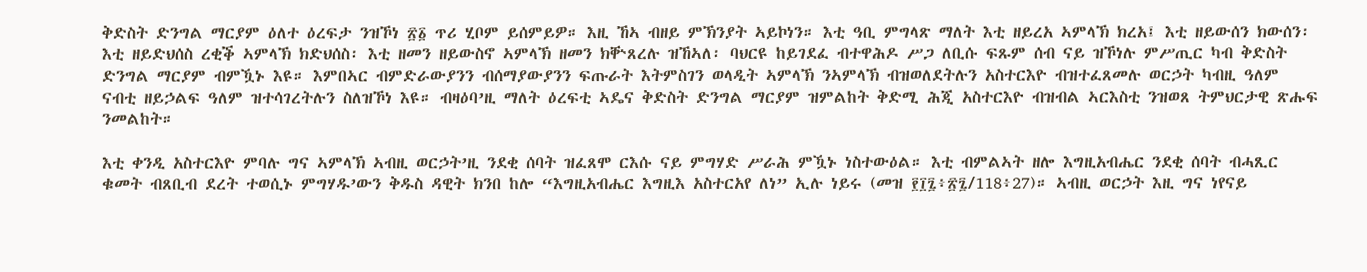ቅድስት ድንግል ማርያም ዕለተ ዕረፍታ ንዝኾነ ፳፩ ጥሪ ሂቦም ይሰምይዎ። እዚ ኸኣ ብዘይ ምኽንያት ኣይኮነን። እቲ ዓቢ ምግላጽ ማለት እቲ ዘይረአ ኣምላኽ ክረአ፤ እቲ ዘይውሰን ክውሰን፡ እቲ ዘይድህሰስ ረቂቕ ኣምላኽ ክድህሰስ፡ እቲ ዘመን ዘይውስኖ ኣምላኽ ዘመን ክቝጸረሉ ዝኸኣለ፡ ባህርዩ ከይገደፈ ብተዋሕዶ ሥጋ ለቢሱ ፍጹም ሰብ ናይ ዝኾነሉ ምሥጢር ካብ ቅድስት ድንግል ማርያም ብምዃኑ እዩ። እምበኣር ብምድራውያንን ብሰማያውያንን ፍጡራት እትምስገን ወላዲት ኣምላኽ ንኣምላኽ ብዝወለደትሉን አስተርእዮ ብዝተፈጸመሉ ወርኃት ካብዚ ዓለም ናብቲ ዘይኃልፍ ዓለም ዝተሳገረትሉን ስለዝኾነ እዩ። ብዛዕባ’ዚ ማለት ዕረፍቲ ኣዴና ቅድስት ድንግል ማርያም ዝምልከት ቅድሚ ሕጂ አስተርእዮ ብዝብል ኣርእስቲ ንዝወጸ ትምህርታዊ ጽሑፍ ንመልከት።

እቲ ቀንዲ አስተርእዮ ምባሉ ግና ኣምላኽ ኣብዚ ወርኃት’ዚ ንደቂ ሰባት ዝፈጸሞ ርእሱ ናይ ምግሃድ ሥራሕ ምዃኑ ነስተውዕል። እቲ ብምልኣት ዘሎ እግዚአብሔር ንደቂ ሰባት ብሓጺር ቁመት ብጸቢብ ደረት ተወሲኑ ምግሃዱ’ውን ቅዱስ ዳዊት ክንበ ከሎ “እግዚአብሔር እግዚእ አስተርአየ ለነ” ኢሉ ነይሩ (መዝ ፻፲፯፥፳፯/118፥27)። ኣብዚ ወርኃት እዚ ግና ነየናይ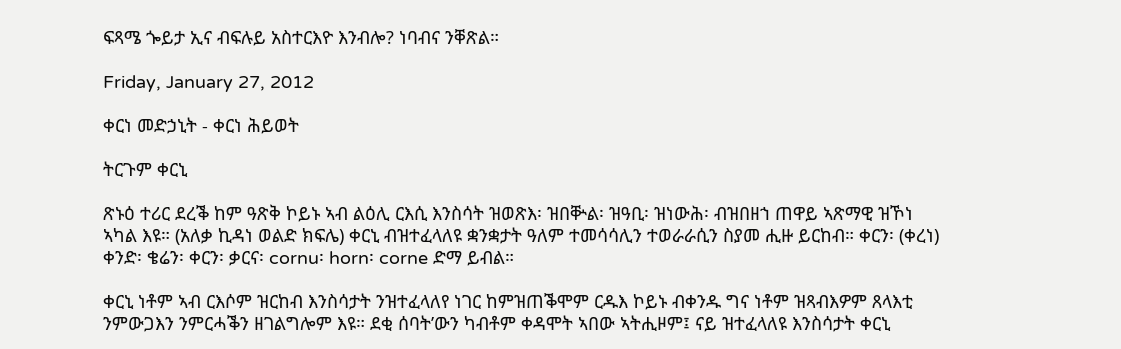ፍጻሜ ጐይታ ኢና ብፍሉይ አስተርእዮ እንብሎ? ነባብና ንቐጽል።

Friday, January 27, 2012

ቀርነ መድኃኒት - ቀርነ ሕይወት

ትርጉም ቀርኒ

ጽኑዕ ተሪር ደረቕ ከም ዓጽቅ ኮይኑ ኣብ ልዕሊ ርእሲ እንስሳት ዝወጽእ፡ ዝበቝል፡ ዝዓቢ፡ ዝነውሕ፡ ብዝበዘኀ ጠዋይ ኣጽማዊ ዝኾነ ኣካል እዩ። (አለቃ ኪዳነ ወልድ ክፍሌ) ቀርኒ ብዝተፈላለዩ ቋንቋታት ዓለም ተመሳሳሊን ተወራራሲን ስያመ ሒዙ ይርከብ። ቀርን፡ (ቀረነ) ቀንድ፡ ቄሬን፡ ቀርን፡ ቃርና፡ cornu፡ horn፡ corne ድማ ይብል።

ቀርኒ ነቶም ኣብ ርእሶም ዝርከብ እንስሳታት ንዝተፈላለየ ነገር ከምዝጠቕሞም ርዱእ ኮይኑ ብቀንዱ ግና ነቶም ዝጻብእዎም ጸላእቲ ንምውጋእን ንምርሓቕን ዘገልግሎም እዩ። ደቂ ሰባት’ውን ካብቶም ቀዳሞት ኣበው ኣትሒዞም፤ ናይ ዝተፈላለዩ እንስሳታት ቀርኒ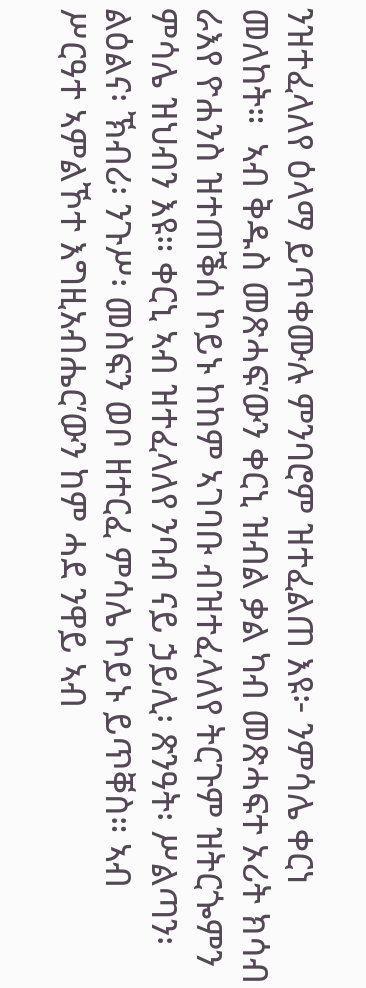ንዝተፈላለየ ዕላማ ይጥቀሙሉ ምንባሮም ዝተፈልጠ እዩ፦ ንምሳሌ ቀርነ መለከት።  ኣብ ቅዱስ መጽሓፍ’ውን ቀርኒ ዝብል ቃል ካብ መጽሓፍተ ኦሪት ክሳብ ራእየ ዮሐንስ ዝተጠቕሰ ኮይኑ ከከም ኣገባቡ ብዝተፈላለየ ትርጉም ዝትርጐምን ምሳሌ ዝህብን እዩ። ቀርኒ ኣብ ዝተፈላለየ ንባብ ናይ ኃይሊ፡ ጽንዓት፡ ሥልጣን፡ ልዕልና፡ ኽብሪ፡ ንጉሥ፡ መስፍን ወቦ ዘተርፈ ምሳሌ ኮይኑ ይጥቐስ። ኣብ ሥርዓተ ኣምልኾተ እግዚአብሔር’ውን ከም ሓደ ንዋይ ኣብ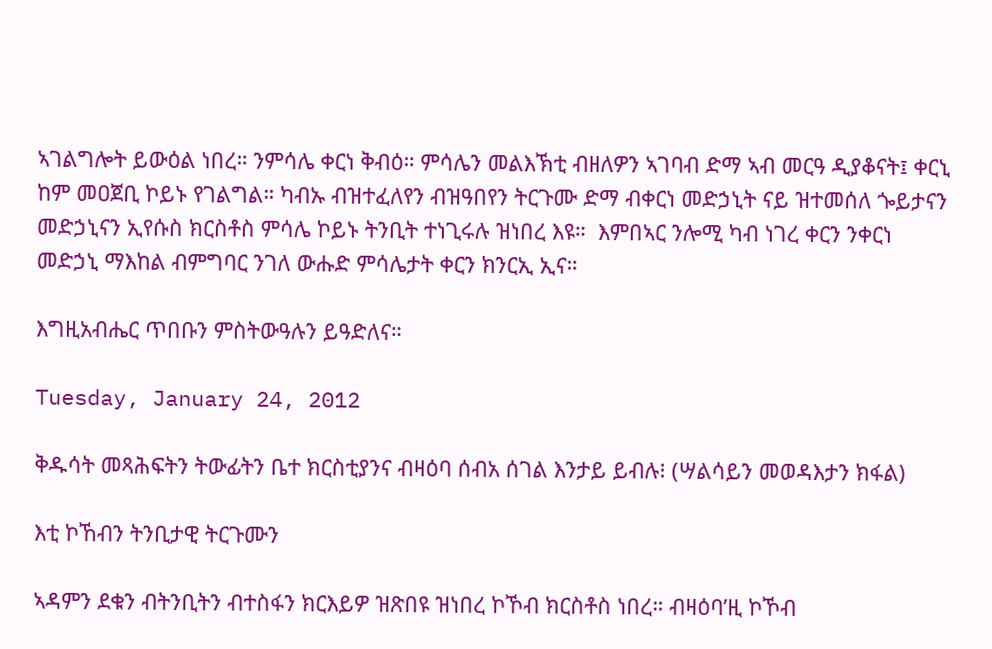ኣገልግሎት ይውዕል ነበረ። ንምሳሌ ቀርነ ቅብዕ። ምሳሌን መልእኽቲ ብዘለዎን ኣገባብ ድማ ኣብ መርዓ ዲያቆናት፤ ቀርኒ ከም መዐጀቢ ኮይኑ የገልግል። ካብኡ ብዝተፈለየን ብዝዓበየን ትርጉሙ ድማ ብቀርነ መድኃኒት ናይ ዝተመሰለ ጐይታናን መድኃኒናን ኢየሱስ ክርስቶስ ምሳሌ ኮይኑ ትንቢት ተነጊሩሉ ዝነበረ እዩ።  እምበኣር ንሎሚ ካብ ነገረ ቀርን ንቀርነ መድኃኒ ማእከል ብምግባር ንገለ ውሑድ ምሳሌታት ቀርን ክንርኢ ኢና።

እግዚአብሔር ጥበቡን ምስትውዓሉን ይዓድለና።

Tuesday, January 24, 2012

ቅዱሳት መጻሕፍትን ትውፊትን ቤተ ክርስቲያንና ብዛዕባ ሰብአ ሰገል እንታይ ይብሉ፧ (ሣልሳይን መወዳእታን ክፋል)

እቲ ኮኸብን ትንቢታዊ ትርጉሙን

ኣዳምን ደቁን ብትንቢትን ብተስፋን ክርእይዎ ዝጽበዩ ዝነበረ ኮኾብ ክርስቶስ ነበረ። ብዛዕባ’ዚ ኮኾብ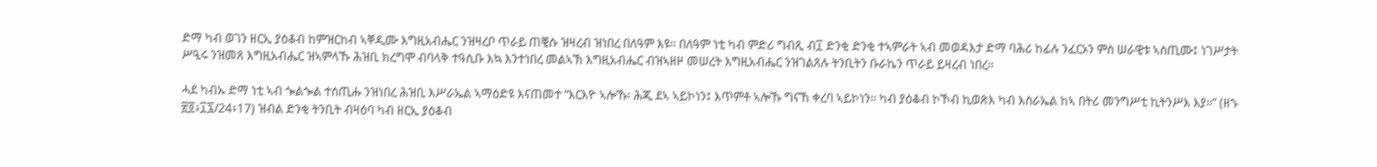ድማ ካብ ወገን ዘርኢ ያዕቆብ ከምዝርከብ ኣቐዲሙ እግዚአብሔር ንዝዛረቦ ጥራይ ጠቒሱ ዝዛረብ ዝነበረ በለዓም እዩ። በለዓም ነቲ ካብ ምድሪ ግብጺ ብ፲ ድንቂ ድንቂ ተኣምራት ኣብ መወዳእታ ድማ ባሕሪ ከፊሉ ንፈርኦን ምስ ሠራዊቱ ኣስጢሙ፤ ነገሥታት ሥዒሩ ንዝመጸ እግዚአብሔር ዝኣምላኹ ሕዝቢ ክረግሞ ብባላቅ ተዓሲቡ እኳ እንተነበረ መልኣኽ እግዚአብሔር ብዝኣዘዞ መሠረት እግዚአብሔር ንዝገልጸሉ ትንቢትን ቡራኬን ጥራይ ይዛረብ ነበረ።

ሓደ ካብኡ ድማ ነቲ ኣብ ጐልጐል ተሰጢሑ ንዝነበረ ሕዝቢ እሥራኤል ኣማዕድዩ እናጠመተ “እርእዮ ኣሎኹ፡ ሕጂ ደኣ ኣይኮነን፤ እጥምቶ ኣሎኹ ግናኸ ቀረባ ኣይኮነን። ካብ ያዕቆብ ኮኾብ ኪወጽእ ካብ እስራኤል ከኣ በትሪ መንግሥቲ ኪትንሥእ እያ።” (ዘኁ ፳፬፥፲፯/24፥17) ዝብል ድንቂ ትንቢት ብዛዕባ ካብ ዘርኢ ያዕቆብ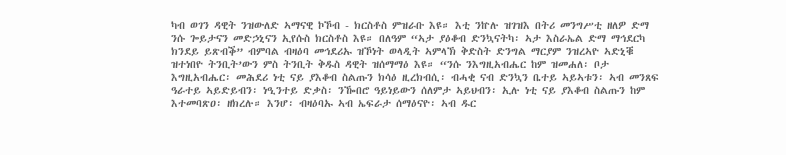ካብ ወገን ዳዊት ንዝውለድ ኣማናዊ ኮኾብ - ክርስቶስ ምዝራቡ እዩ። እቲ ንኵሉ ዝገዝእ በትሪ መንግሥቲ ዘለዎ ድማ ንሱ ጐይታናን መድኃኒናን ኢየሱስ ክርስቶስ እዩ። በለዓም “ኣታ ያዕቆብ ድንኳናትካ፡ ኣታ እስራኤል ድማ ማኅደርካ ክንደይ ይጽብቕ” ብምባል ብዛዕባ መኅደሪኡ ዝኾነት ወላዲት ኣምላኽ ቅድስት ድንግል ማርያም ንዝረኣዮ ኣድኒቑ ዝተነበዮ ትንቢት’ውን ምስ ትንቢት ቅዱስ ዳዊት ዝሰማማዕ እዩ። “ንሱ ንእግዚአብሔር ከም ዝመሐለ፡ ቦታ እግዚአብሔር፡ መሕደሪ ነቲ ናይ ያእቆብ ስልጡን ክሳዕ ዚረክብሲ፡ ብሓቂ ናብ ድንኳን ቤተይ ኣይኣቱን፡ ኣብ መንጸፍ ዓራተይ ኣይድይብን፡ ነዒንተይ ድቃስ፡ ንዀበሮ ዓይነይውን ሰለምታ ኣይህብን፡ ኢሉ ነቲ ናይ ያእቆብ ስልጡን ከም እተመባጽዐ፡ ዘክረሉ። እንሆ፡ ብዛዕባኡ ኣብ ኤፍራታ ሰማዕናዮ፡ ኣብ ዱር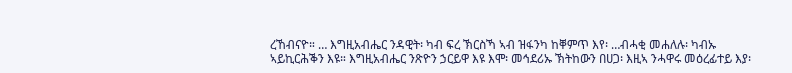ረኸብናዮ። … እግዚአብሔር ንዳዊት፡ ካብ ፍረ ኽርስኻ ኣብ ዝፋንካ ከቐምጥ እየ፡ …ብሓቂ መሐለሉ፡ ካብኡ ኣይኪርሕቕን እዩ። እግዚአብሔር ንጽዮን ኃርይዋ እዩ እሞ፡ መኅደሪኡ ኽትከውን በሀጋ፡ እዚኣ ንሓዋሩ መዕረፊተይ እያ፡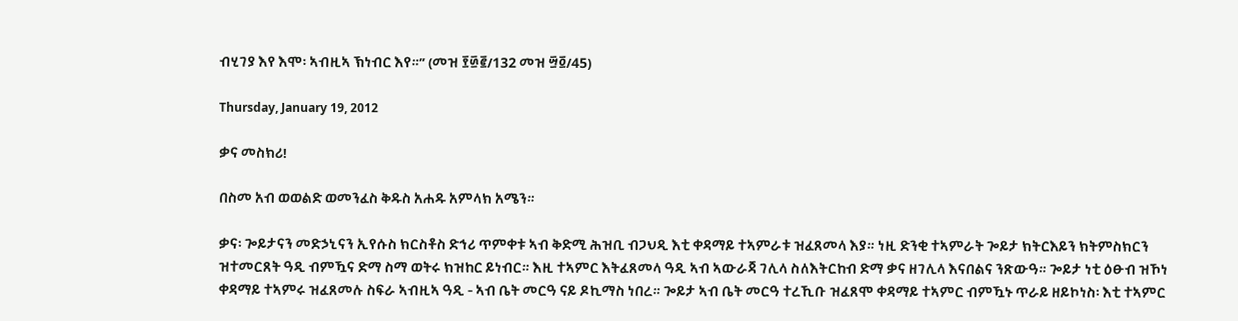ብሂገያ እየ እሞ፡ ኣብዚኣ ኽነብር እየ።” (መዝ ፻፴፪/132 መዝ ፵፬/45)

Thursday, January 19, 2012

ቃና መስክሪ!

በስመ አብ ወወልድ ወመንፈስ ቅዱስ አሐዱ አምላክ አሜን።

ቃና፡ ጐይታናን መድኃኒናን ኢየሱስ ክርስቶስ ድኅሪ ጥምቀቱ ኣብ ቅድሚ ሕዝቢ ብጋህዲ እቲ ቀዳማይ ተኣምራቱ ዝፈጸመላ እያ። ነዚ ድንቂ ተኣምራት ጐይታ ክትርእይን ክትምስክርን ዝተመርጸት ዓዲ ብምዃና ድማ ስማ ወትሩ ክዝከር ይነብር። እዚ ተኣምር እትፈጸመላ ዓዲ ኣብ ኣውራጃ ገሊላ ስለእትርከብ ድማ ቃና ዘገሊላ እናበልና ንጽውዓ። ጐይታ ነቲ ዕፁብ ዝኾነ ቀዳማይ ተኣምሩ ዝፈጸመሉ ስፍራ ኣብዚኣ ዓዲ - ኣብ ቤት መርዓ ናይ ዶኪማስ ነበረ። ጐይታ ኣብ ቤት መርዓ ተረኺቡ ዝፈጸሞ ቀዳማይ ተኣምር ብምዃኑ ጥራይ ዘይኮነስ፡ እቲ ተኣምር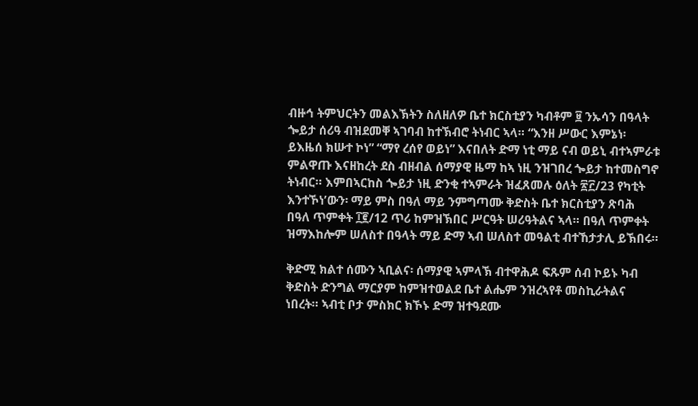ብዙኅ ትምህርትን መልእኽትን ስለዘለዎ ቤተ ክርስቲያን ካብቶም ፱ ንኡሳን በዓላት ጐይታ ሰሪዓ ብዝደመቐ ኣገባብ ከተኽብሮ ትነብር ኣላ። “እንዘ ሥውር እምኔነ፡ ይእዜሰ ክሡተ ኮነ” “ማየ ረሰየ ወይነ” እናበለት ድማ ነቲ ማይ ናብ ወይኒ ብተኣምራቱ ምልዋጡ እናዘከረት ደስ ብዘብል ሰማያዊ ዜማ ከኣ ነዚ ንዝገበረ ጐይታ ከተመስግኖ ትነብር። እምበኣርከስ ጐይታ ነዚ ድንቂ ተኣምራት ዝፈጸመሉ ዕለት ፳፫/23 የካቲት እንተኾነ’ውን፡ ማይ ምስ በዓለ ማይ ንምግጣሙ ቅድስት ቤተ ክርስቲያን ጽባሕ በዓለ ጥምቀት ፲፪/12 ጥሪ ከምዝኽበር ሥርዓት ሠሪዓትልና ኣላ። በዓለ ጥምቀት ዝማእከሎም ሠለስተ በዓላት ማይ ድማ ኣብ ሠለስተ መዓልቲ ብተኸታታሊ ይኽበሩ።

ቅድሚ ክልተ ሰሙን ኣቢልና፡ ሰማያዊ ኣምላኽ ብተዋሕዶ ፍጹም ሰብ ኮይኑ ካብ ቅድስት ድንግል ማርያም ከምዝተወልደ ቤተ ልሔም ንዝረኣየቶ መስኪራትልና ነበረት። ኣብቲ ቦታ ምስክር ክኾኑ ድማ ዝተዓደሙ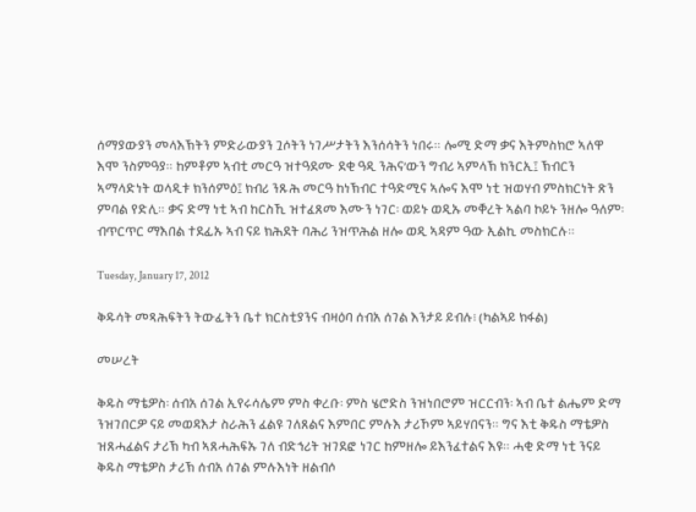ሰማያውያን መላእኽትን ምድራውያን ጓሶትን ነገሥታትን እንሰሳትን ነበሩ። ሎሚ ድማ ቃና እትምስክሮ ኣለዋ እሞ ንስምዓያ። ከምቶም ኣብቲ መርዓ ዝተዓደሙ ደቂ ዓዲ ንሕና’ውን ግብሪ ኣምላኽ ክንርኢ፤ ኽብርን ኣማላድነት ወላዲቱ ክንሰምዕ፤ ክብሪ ንጹሕ መርዓ ከነኽብር ተዓድሚና ኣሎና እሞ ነቲ ዝወሃብ ምስክርነት ጽን ምባል የድሊ። ቃና ድማ ነቲ ኣብ ከርስኺ ዝተፈጸመ እሙን ነገር፡ ወይኑ ወዲኡ መቐረት ኣልባ ኮይኑ ንዘሎ ዓለም፡ ብጥርጥር ማእበል ተደፊኡ ኣብ ናይ ክሕደት ባሕሪ ንዝጥሕል ዘሎ ወዲ ኣዳም ዓው ኢልኪ መስክርሉ።

Tuesday, January 17, 2012

ቅዱሳት መጻሕፍትን ትውፊትን ቤተ ክርስቲያንና ብዛዕባ ሰብአ ሰገል እንታይ ይብሉ፧ (ካልኣይ ክፋል)

መሠረት

ቅዱስ ማቴዎስ፡ ሰብአ ሰገል ኢየሩሳሌም ምስ ቀረቡ፡ ምስ ሄሮድስ ንዝነበሮም ዝርርብን፡ ኣብ ቤተ ልሔም ድማ ንዝገበርዎ ናይ መወዳእታ ስራሕን ፈልዩ ገለጸልና እምበር ምሉእ ታሪኾም ኣይሃበናን። ግና እቲ ቅዱስ ማቴዎስ ዝጸሓፈልና ታሪኽ ካብ ኣጸሓሕፍኡ ገለ ብድኅሪት ዝገደፎ ነገር ከምዘሎ ይእንፈተልና እዩ። ሓቂ ድማ ነቲ ንናይ ቅዱስ ማቴዎስ ታሪኽ ሰብአ ሰገል ምሉእነት ዘልብሶ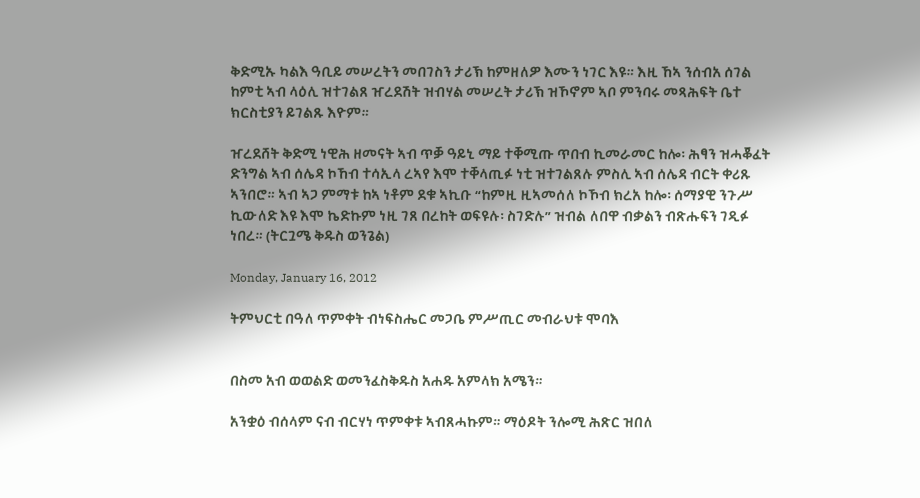ቅድሚኡ ካልእ ዓቢይ መሠረትን መበገስን ታሪኽ ከምዘለዎ እሙን ነገር እዩ። እዚ ኸኣ ንሰብአ ሰገል ከምቲ ኣብ ላዕሊ ዝተገልጸ ዠረደሽት ዝብሃል መሠረት ታሪኽ ዝኾኖም ኣቦ ምንባሩ መጻሕፍት ቤተ ክርስቲያን ይገልጹ እዮም።

ዠረደሸት ቅድሚ ነዊሕ ዘመናት ኣብ ጥቓ ዓይኒ ማይ ተቐሚጡ ጥበብ ኪመራመር ከሎ፡ ሕፃን ዝሓቖፈት ድንግል ኣብ ሰሌዳ ኮኸብ ተሳኢላ ረኣየ እሞ ተቐላጢፉ ነቲ ዝተገልጸሉ ምስሊ ኣብ ሰሌዳ ብርት ቀሪጹ ኣንበሮ። ኣብ ኣጋ ምማቱ ከኣ ነቶም ደቁ ኣኪቡ “ከምዚ ዚኣመሰለ ኮኾብ ክረአ ከሎ፡ ሰማያዊ ንጉሥ ኪውለድ እዩ እሞ ኬድኩም ነዚ ገጸ በረከት ወፍዩሉ፡ ስገድሉ” ዝብል ለበዋ ብቃልን ብጽሑፍን ገዲፉ ነበረ። (ትርጓሜ ቅዱስ ወንጌል)

Monday, January 16, 2012

ትምህርቲ በዓለ ጥምቀት ብነፍስሔር መጋቤ ምሥጢር መብራህቱ ሞባእ


በስመ አብ ወወልድ ወመንፈስቅዱስ አሐዱ አምላክ አሜን።

አንቋዕ ብሰላም ናብ ብርሃነ ጥምቀቱ ኣብጸሓኩም። ማዕዶት ንሎሚ ሕጽር ዝበለ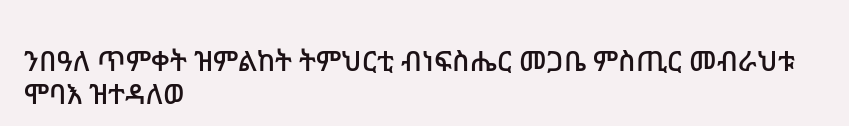ንበዓለ ጥምቀት ዝምልከት ትምህርቲ ብነፍስሔር መጋቤ ምስጢር መብራህቱ ሞባእ ዝተዳለወ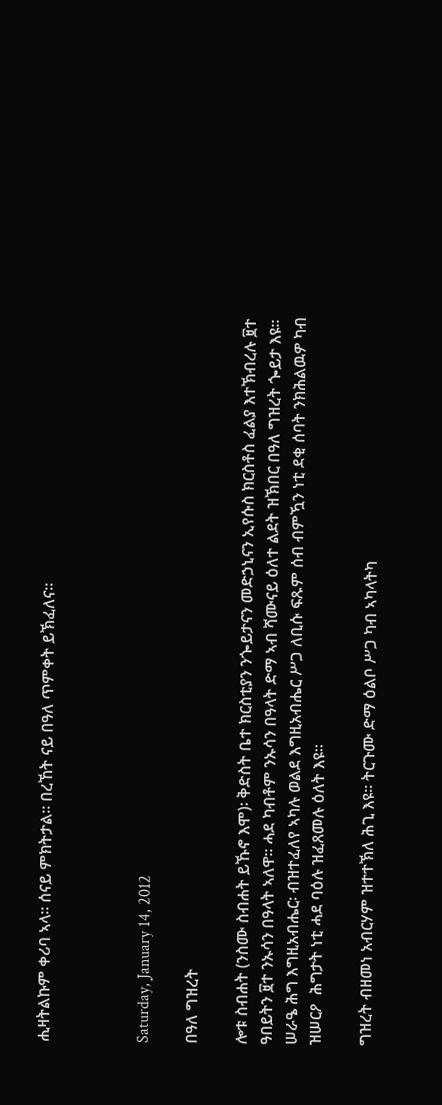ሒዛትልኩም ቀሪባ ኣላ። ሰናይ ምክትታል። በረኸት ናይ በዓለ ጥምቀት ይኽፈለና።



Saturday, January 14, 2012

በዓለ ግዝረት

ሎቱ ስብሐት (ንስሙ ስብሐት ይኹኖ እሞ)፡ ቅድስት ቤተ ክርስቲያን ንጐይታናን መድኃኒናን ኢየሱስ ክርስቶስ ፈልያ እተኽብረሉ ፱ተ ዓበይትን ፱ተ ንኡሳን በዓላት ኣለዋ። ሓደ ካብቶም ንኡሳን በዓላት ድማ ኣብ ሻሙናይ ዕለተ ልደት ዝኽበር በዓለ ግዝረት ጐይታ እዩ። ሠራዔ ሕግ እግዚአብሔር፡ ብዝተፈለየ ኣካሉ ወልደ እግዚአብሔር ሥጋ ለቢሱ ፍጹም ሰብ ብምዃን ነቲ ደቂ ሰባት ንክሕልዉዎ ካብ ዝሠርዖ  ሕግታት ነቲ ሓደ ባዕሉ ዝፈጸመሉ ዕለት እዩ።

ግዝረት ብዘመነ አብርሃም ዝተተኽለ ሕጊ እዩ። ትርጉሙ ድማ ዕልቦ ሥጋ ካብ ኣካላትካ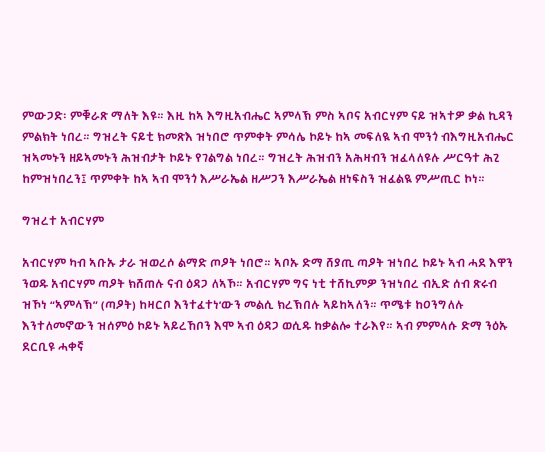ምውጋድ፡ ምቑራጽ ማለት እዩ። እዚ ከኣ እግዚአብሔር ኣምላኽ ምስ ኣቦና አብርሃም ናይ ዝኣተዎ ቃል ኪዳን ምልክት ነበረ። ግዝረት ናይቲ ክመጽእ ዝነበሮ ጥምቀት ምሳሌ ኮይኑ ከኣ መፍለዪ ኣብ ሞንጎ ብእግዚአብሔር ዝኣመኑን ዘይኣመኑን ሕዝብታት ኮይኑ የገልግል ነበረ። ግዝረት ሕዝብን አሕዛብን ዝፈላለዩሉ ሥርዓተ ሕጊ ከምዝነበረን፤ ጥምቀት ከኣ ኣብ ሞንጎ እሥራኤል ዘሥጋን እሥራኤል ዘነፍስን ዝፈልዪ ምሥጢር ኮነ።

ግዝረተ አብርሃም

አብርሃም ካብ ኣቡኡ ታራ ዝወረሶ ልማድ ጦዖት ነበሮ። ኣቦኡ ድማ ሸያጢ ጣዖት ዝነበረ ኮይኑ ኣብ ሓደ እዋን ንወዱ አብርሃም ጣዖት ክሸጠሉ ናብ ዕዳጋ ለኣኾ። አብርሃም ግና ነቲ ተሸኪምዎ ንዝነበረ ብኢድ ሰብ ጽሩብ ዝኾነ “ኣምላኽ” (ጣዖት) ከዛርቦ እንተፈተነ’ውን መልሲ ክረኽበሉ ኣይከኣለን። ጥሜቱ ከዐንግለሉ እንተለመኖውን ዝሰምዕ ኮይኑ ኣይረኸቦን እሞ ኣብ ዕዳጋ ወሲዱ ከቃልሎ ተራእየ። ኣብ ምምላሱ ድማ ንዕኡ ደርቢዩ ሓቀኛ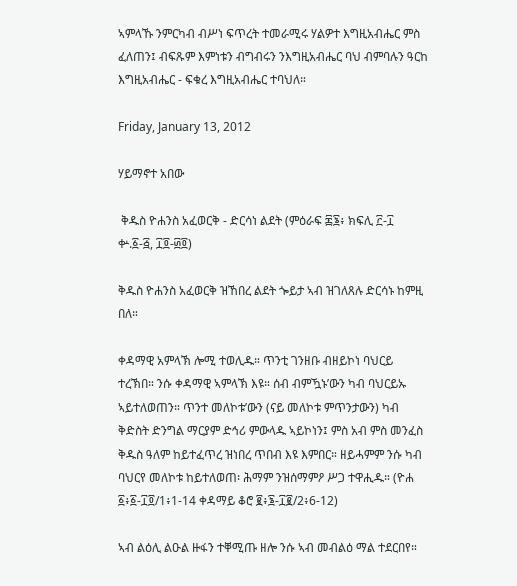ኣምላኹ ንምርካብ ብሥነ ፍጥረት ተመራሚሩ ሃልዎተ እግዚአብሔር ምስ ፈለጠን፤ ብፍጹም እምነቱን ብግብሩን ንእግዚአብሔር ባህ ብምባሉን ዓርከ እግዚአብሔር - ፍቁረ እግዚአብሔር ተባህለ።

Friday, January 13, 2012

ሃይማኖተ አበው

 ቅዱስ ዮሐንስ አፈወርቅ - ድርሳነ ልደት (ምዕራፍ ፷፮፥ ክፍሊ ፫-፲ ቍ.፩-፭, ፲፬-፴፬)

ቅዱስ ዮሐንስ አፈወርቅ ዝኸበረ ልደት ጐይታ ኣብ ዝገለጸሉ ድርሳኑ ከምዚ በለ።

ቀዳማዊ አምላኽ ሎሚ ተወሊዱ። ጥንቲ ገንዘቡ ብዘይኮነ ባህርይ ተረኽበ። ንሱ ቀዳማዊ ኣምላኽ እዩ። ሰብ ብምዃኑ’ውን ካብ ባህርይኡ ኣይተለወጠን። ጥንተ መለኮቱ’ውን (ናይ መለኮቱ ምጥንታውን) ካብ ቅድስት ድንግል ማርያም ድኅሪ ምውላዱ ኣይኮነን፤ ምስ አብ ምስ መንፈስ ቅዱስ ዓለም ከይተፈጥረ ዝነበረ ጥበብ እዩ እምበር። ዘይሓምም ንሱ ካብ ባህርየ መለኮቱ ከይተለወጠ፡ ሕማም ንዝሰማምዖ ሥጋ ተዋሒዱ። (ዮሐ ፩፥፩-፲፬/1፥1-14 ቀዳማይ ቆሮ ፪፥፮-፲፪/2፥6-12)

ኣብ ልዕሊ ልዑል ዙፋን ተቐሚጡ ዘሎ ንሱ ኣብ መብልዕ ማል ተደርበየ።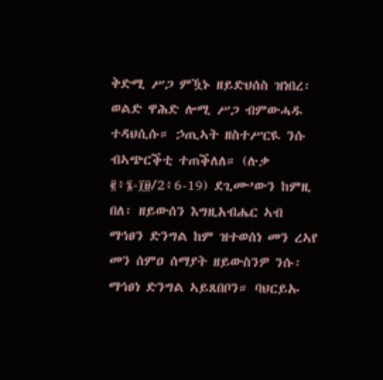ቅድሚ ሥጋ ምዃኑ ዘይድህሰስ ዝነበረ፡ ወልድ ዋሕድ ሎሚ ሥጋ ብምውሓዱ ተዳህሲሱ። ኃጢኣት ዘስተሥርዪ ንሱ ብኣጭርቕቲ ተጠቕለለ። (ሉቃ ፪፥፮-፲፱/2፥6-19) ደጊሙ’ውን ከምዚ በለ፡ ዘይውሰን እግዚአብሔር ኣብ ማኅፀን ድንግል ከም ዝተወሰነ መን ረኣየ መን ሰምዐ ሰማያት ዘይውስንዎ ንሱ፡ ማኅፀነ ድንግል ኣይጸበቦን። ባህርይኡ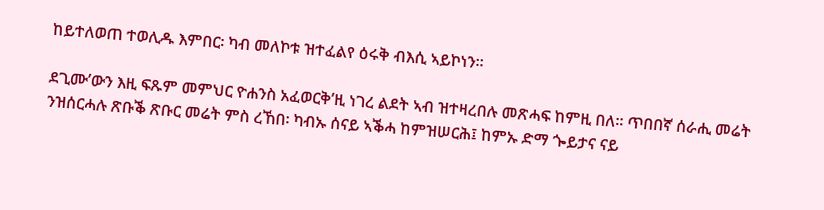ከይተለወጠ ተወሊዱ እምበር፡ ካብ መለኮቱ ዝተፈልየ ዕሩቅ ብእሲ ኣይኮነን።

ደጊሙ’ውን እዚ ፍጹም መምህር ዮሐንስ አፈወርቅ’ዚ ነገረ ልደት ኣብ ዝተዛረበሉ መጽሓፍ ከምዚ በለ። ጥበበኛ ሰራሒ መሬት ንዝሰርሓሉ ጽቡቕ ጽቡር መሬት ምስ ረኸበ፡ ካብኡ ሰናይ ኣቕሓ ከምዝሠርሕ፤ ከምኡ ድማ ጐይታና ናይ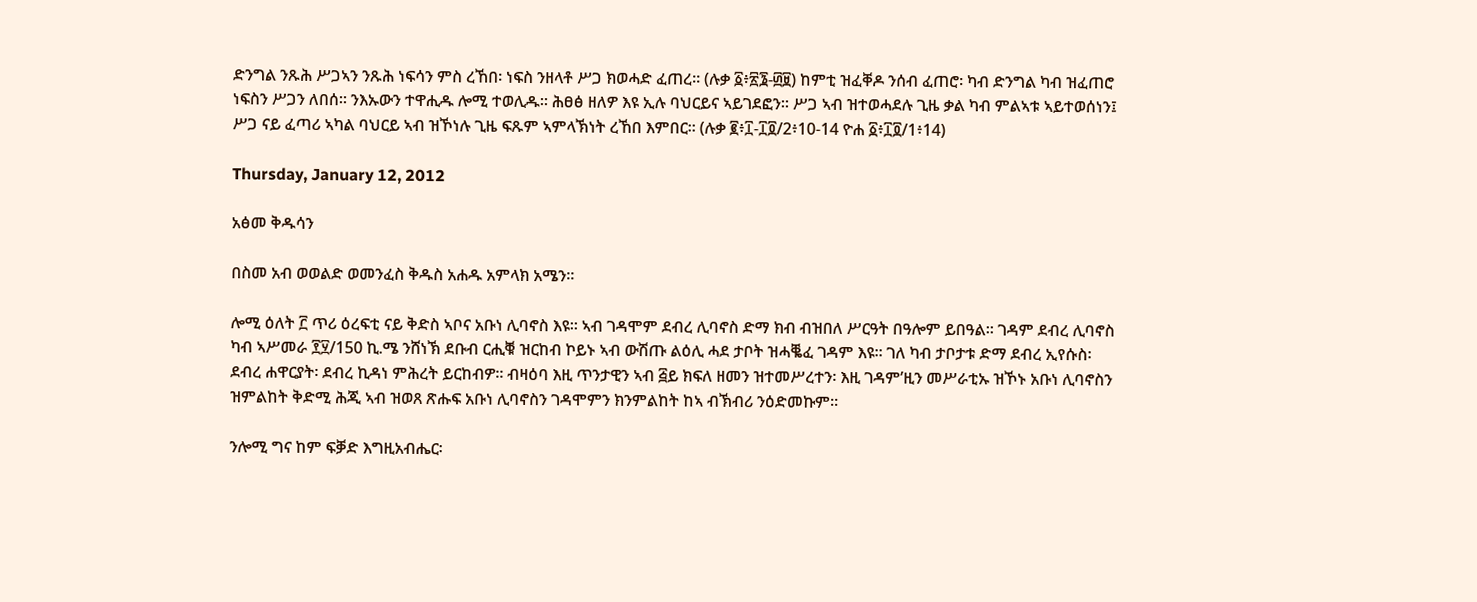ድንግል ንጹሕ ሥጋኣን ንጹሕ ነፍሳን ምስ ረኸበ፡ ነፍስ ንዘላቶ ሥጋ ክወሓድ ፈጠረ። (ሉቃ ፩፥፳፮-፴፱) ከምቲ ዝፈቐዶ ንሰብ ፈጠሮ፡ ካብ ድንግል ካብ ዝፈጠሮ ነፍስን ሥጋን ለበሰ። ንእኡውን ተዋሒዱ ሎሚ ተወሊዱ። ሕፀፅ ዘለዎ እዩ ኢሉ ባህርይና ኣይገደፎን። ሥጋ ኣብ ዝተወሓደሉ ጊዜ ቃል ካብ ምልኣቱ ኣይተወሰነን፤ ሥጋ ናይ ፈጣሪ ኣካል ባህርይ ኣብ ዝኾነሉ ጊዜ ፍጹም ኣምላኽነት ረኸበ እምበር። (ሉቃ ፪፥፲-፲፬/2፥10-14 ዮሐ ፩፥፲፬/1፥14)

Thursday, January 12, 2012

አፅመ ቅዱሳን

በስመ አብ ወወልድ ወመንፈስ ቅዱስ አሐዱ አምላክ አሜን።

ሎሚ ዕለት ፫ ጥሪ ዕረፍቲ ናይ ቅድስ ኣቦና አቡነ ሊባኖስ እዩ። ኣብ ገዳሞም ደብረ ሊባኖስ ድማ ክብ ብዝበለ ሥርዓት በዓሎም ይበዓል። ገዳም ደብረ ሊባኖስ ካብ ኣሥመራ ፻፶/150 ኪ.ሜ ንሸነኽ ደቡብ ርሒቑ ዝርከብ ኮይኑ ኣብ ውሽጡ ልዕሊ ሓደ ታቦት ዝሓቘፈ ገዳም እዩ። ገለ ካብ ታቦታቱ ድማ ደብረ ኢየሱስ፡ ደብረ ሐዋርያት፡ ደብረ ኪዳነ ምሕረት ይርከብዎ። ብዛዕባ እዚ ጥንታዊን ኣብ ፭ይ ክፍለ ዘመን ዝተመሥረተን፡ እዚ ገዳም’ዚን መሥራቲኡ ዝኾኑ አቡነ ሊባኖስን ዝምልከት ቅድሚ ሕጂ ኣብ ዝወጸ ጽሑፍ አቡነ ሊባኖስን ገዳሞምን ክንምልከት ከኣ ብኽብሪ ንዕድመኩም።

ንሎሚ ግና ከም ፍቓድ እግዚአብሔር፡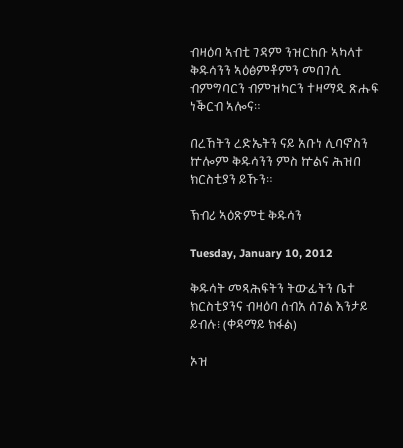ብዛዕባ ኣብቲ ገዳም ንዝርከቡ ኣካላተ ቅዱሳንን ኣዕፅምቶምን መበገሲ ብምግባርን ብምዝካርን ተዛማዲ ጽሑፍ ነቕርብ ኣሎና።

በረኸትን ረድኤትን ናይ አቡነ ሊባኖስን ኵሎም ቅዱሳንን ምስ ኵልና ሕዝበ ክርስቲያን ይኹን።

ኽብሪ ኣዕጽምቲ ቅዱሳን

Tuesday, January 10, 2012

ቅዱሳት መጻሕፍትን ትውፊትን ቤተ ክርስቲያንና ብዛዕባ ሰብአ ሰገል እንታይ ይብሉ፧ (ቀዳማይ ክፋል)

ኦዝ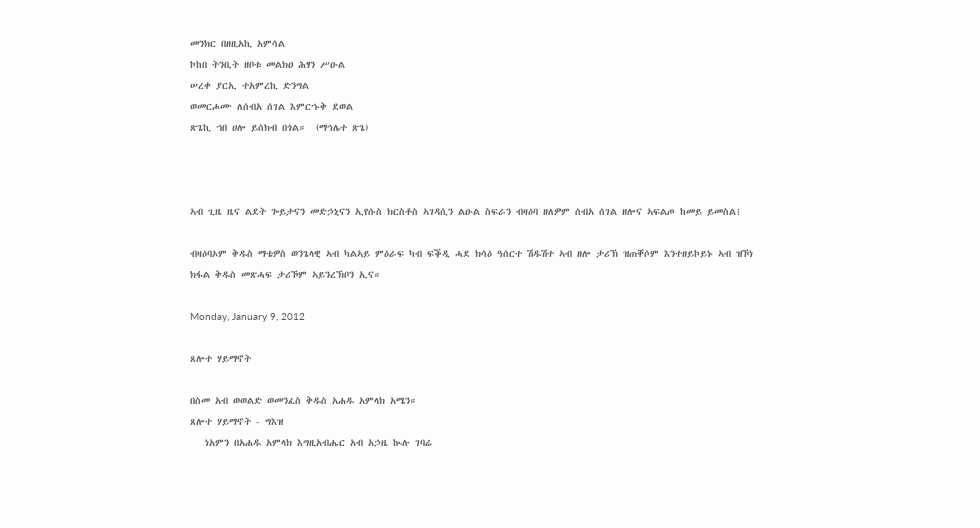መንክር በዘዚአኪ አምሳል
ኮከበ ትንቢት ዘቦቱ መልክዐ ሕፃን ሥዑል
ሠረቀ ያርኢ ተአምረኪ ድንግል
ወመርሖሙ ለሰብአ ሰገል እምርኁቅ ደወል
ጽጌኪ ኀበ ሀሎ ይሰክብ በጎል።  (ማኅሌተ ጽጌ)



ኣብ ጊዜ ዜና ልደት ጐይታናን መድኃኒናን ኢየሱስ ክርስቶስ ኣገዳሲን ልዑል ስፍራን ብዛዕባ ዘለዎም ሰብአ ሰገል ዘሎና ኣፍልጦ ከመይ ይመስል፧

ብዛዕባኦም ቅዱስ ማቴዎስ ወንጌላዊ ኣብ ካልኣይ ምዕራፍ ካብ ፍቕዲ ሓደ ክሳዕ ዓሰርተ ሽዱሽተ ኣብ ዘሎ ታሪኽ ዝጠቐሶም እንተዘይኮይኑ ኣብ ዝኾነ ክፋል ቅዱስ መጽሓፍ ታሪኾም ኣይንረኽቦን ኢና።

Monday, January 9, 2012

ጸሎተ ሃይማኖት

በስመ አብ ወወልድ ወመንፈስ ቅዱስ አሐዱ አምላክ አሜን።
ጸሎተ ሃይማኖት - ግእዝ
   ነአምን በአሐዱ አምላክ እግዚአብሔር አብ አኃዜ ኲሉ ገባሬ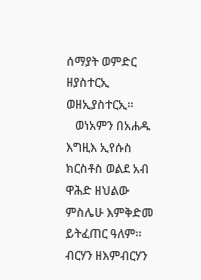ሰማያት ወምድር ዘያስተርኢ ወዘኢያስተርኢ።
   ወነአምን በአሐዱ እግዚእ ኢየሱስ ክርስቶስ ወልደ አብ ዋሕድ ዘህልው ምስሌሁ እምቅድመ ይትፈጠር ዓለም። ብርሃን ዘእምብርሃን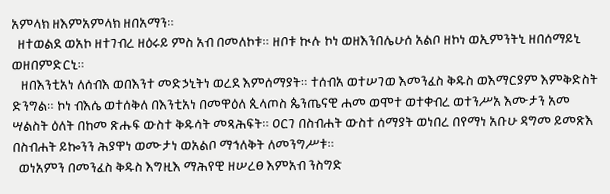አምላክ ዘእምአምላክ ዘበአማን።
  ዘተወልደ ወአኮ ዘተገብረ ዘዕሩይ ምስ አብ በመለኮቱ። ዘቦቱ ኲሉ ኮነ ወዘእንበሌሁሰ አልቦ ዘኮነ ወኢምንትኒ ዘበሰማይኒ ወዘበምድርኒ።
   ዘበእንቲአነ ለሰብእ ወበእንተ መድኃኒትነ ወረደ እምሰማያት። ተሰብአ ወተሠገወ እመንፈስ ቅዱስ ወእማርያም እምቅድስት ድንግል። ኮነ ብእሴ ወተሰቅለ በእንቲአነ በመዋዕለ ጲላጦስ ጴንጤናዊ ሐመ ወሞተ ወተቀብረ ወተንሥአ እሙታን አመ ሣልስት ዕለት በከመ ጽሑፍ ውስተ ቅዱሳት መጻሕፍት። ዐርገ በስብሐት ውስተ ሰማያት ወነበረ በየማነ አቡሁ ዳግመ ይመጽእ በስብሐት ይኰንን ሕያዋነ ወሙታነ ወአልቦ ማኅለቅት ለመንግሥቱ።
  ወነአምን በመንፈስ ቅዱስ እግዚእ ማሕየዊ ዘሠረፀ እምአብ ንስግድ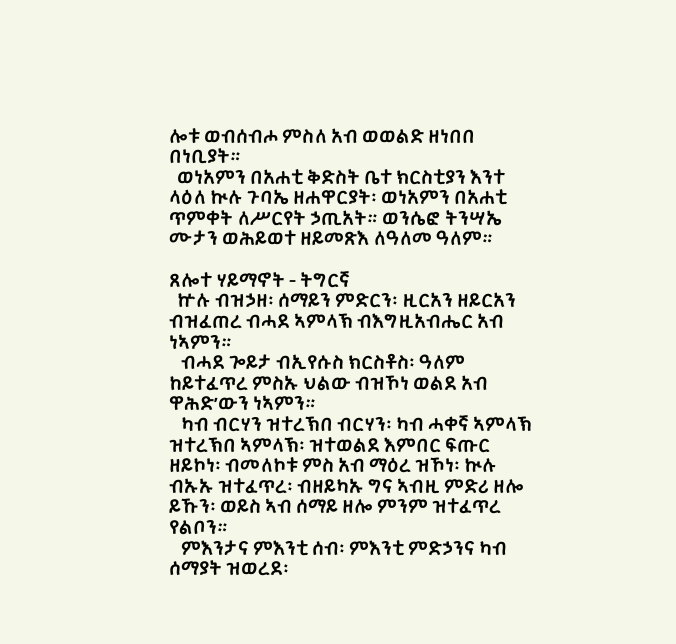ሎቱ ወብሰብሖ ምስለ አብ ወወልድ ዘነበበ በነቢያት።
  ወነአምን በአሐቲ ቅድስት ቤተ ክርስቲያን እንተ ላዕለ ኲሉ ጉባኤ ዘሐዋርያት፡ ወነአምን በአሐቲ ጥምቀት ለሥርየት ኃጢአት። ወንሴፎ ትንሣኤ ሙታን ወሕይወተ ዘይመጽእ ለዓለመ ዓለም።

ጸሎተ ሃይማኖት - ትግርኛ
  ኵሉ ብዝኃዘ፡ ሰማይን ምድርን፡ ዚርአን ዘይርአን ብዝፈጠረ ብሓደ ኣምላኽ ብእግዚአብሔር አብ ነኣምን።
   ብሓደ ጐይታ ብኢየሱስ ክርስቶስ፡ ዓለም ከይተፈጥረ ምስኡ ህልው ብዝኾነ ወልደ አብ ዋሕድ’ውን ነኣምን።
   ካብ ብርሃን ዝተረኽበ ብርሃን፡ ካብ ሓቀኛ ኣምላኽ ዝተረኽበ ኣምላኽ፡ ዝተወልደ እምበር ፍጡር ዘይኮነ፡ ብመለኮቱ ምስ አብ ማዕረ ዝኾነ፡ ኲሉ ብኡኡ ዝተፈጥረ፡ ብዘይካኡ ግና ኣብዚ ምድሪ ዘሎ ይኹን፡ ወይስ ኣብ ሰማይ ዘሎ ምንም ዝተፈጥረ የልቦን።
   ምእንታና ምእንቲ ሰብ፡ ምእንቲ ምድኃንና ካብ ሰማያት ዝወረደ፡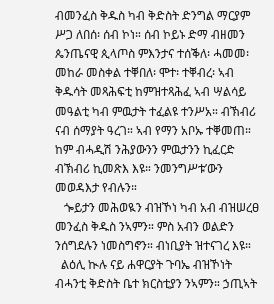ብመንፈስ ቅዱስ ካብ ቅድስት ድንግል ማርያም ሥጋ ለበሰ፡ ሰብ ኮነ። ሰብ ኮይኑ ድማ ብዘመን ጴንጤናዊ ጲላጦስ ምእንታና ተሰቕለ፡ ሓመመ፡ መከራ መስቀል ተቐበለ፡ ሞተ፡ ተቐብረ፡ ኣብ ቅዱሳት መጻሕፍቲ ከምዝተጻሕፈ ኣብ ሣልሳይ መዓልቲ ካብ ምዉታት ተፈልዩ ተንሥአ። ብኽብሪ ናብ ሰማያት ዓረገ። ኣብ የማን አቦኡ ተቐመጠ። ከም ብሓዲሽ ንሕያውንን ምዉታንን ኪፈርድ ብኽብሪ ኪመጽእ እዩ። ንመንግሥቱ’ውን መወዳእታ የብሉን።
   ጐይታን መሕወዪን ብዝኾነ ካብ አብ ብዝሠረፀ መንፈስ ቅዱስ ንኣምን። ምስ አብን ወልድን ንሰግደሉን ነመስግኖን። ብነቢያት ዝተናገረ እዩ።
  ልዕሊ ኲሉ ናይ ሐዋርያት ጉባኤ ብዝኾነት ብሓንቲ ቅድስት ቤተ ክርስቲያን ንኣምን። ኃጢኣት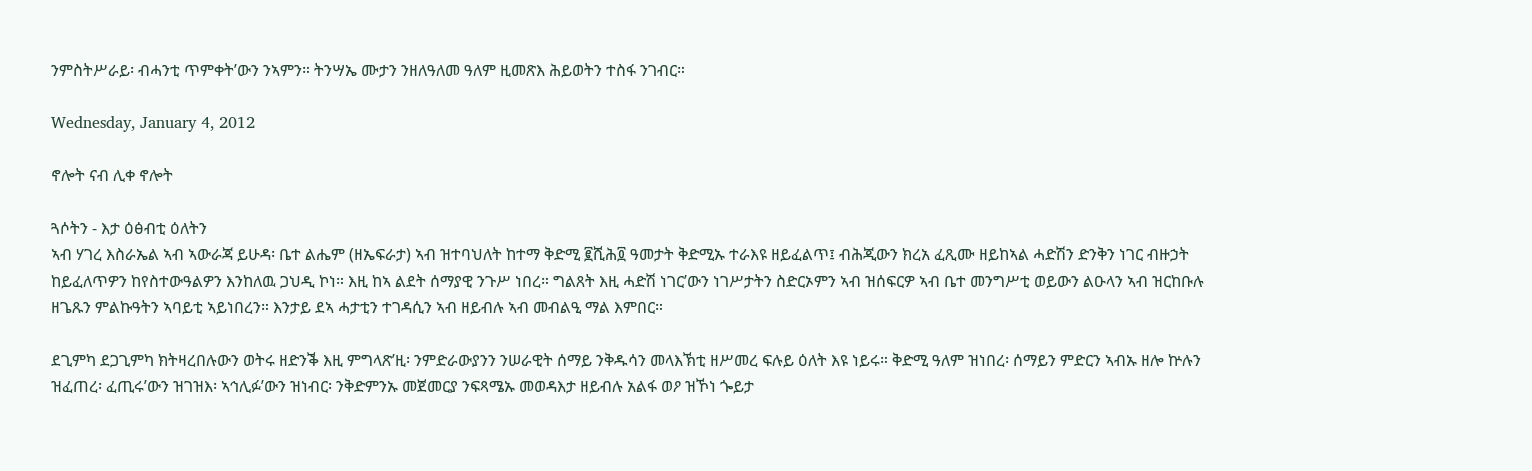ንምስትሥራይ፡ ብሓንቲ ጥምቀት’ውን ንኣምን። ትንሣኤ ሙታን ንዘለዓለመ ዓለም ዚመጽእ ሕይወትን ተስፋ ንገብር።

Wednesday, January 4, 2012

ኖሎት ናብ ሊቀ ኖሎት

ጓሶትን - እታ ዕፅብቲ ዕለትን
ኣብ ሃገረ እስራኤል ኣብ ኣውራጃ ይሁዳ፡ ቤተ ልሔም (ዘኤፍራታ) ኣብ ዝተባህለት ከተማ ቅድሚ ፪ሺሕ፬ ዓመታት ቅድሚኡ ተራእዩ ዘይፈልጥ፤ ብሕጂውን ክረአ ፈጺሙ ዘይከኣል ሓድሽን ድንቅን ነገር ብዙኃት ከይፈለጥዎን ከየስተውዓልዎን እንከለዉ ጋህዲ ኮነ። እዚ ከኣ ልደት ሰማያዊ ንጉሥ ነበረ። ግልጸት እዚ ሓድሽ ነገር’ውን ነገሥታትን ስድርኦምን ኣብ ዝሰፍርዎ ኣብ ቤተ መንግሥቲ ወይውን ልዑላን ኣብ ዝርከቡሉ ዘጌጹን ምልኩዓትን ኣባይቲ ኣይነበረን። እንታይ ደኣ ሓታቲን ተገዳሲን ኣብ ዘይብሉ ኣብ መብልዒ ማል እምበር።

ደጊምካ ደጋጊምካ ክትዛረበሉውን ወትሩ ዘድንቕ እዚ ምግላጽ’ዚ፡ ንምድራውያንን ንሠራዊት ሰማይ ንቅዱሳን መላእኽቲ ዘሥመረ ፍሉይ ዕለት እዩ ነይሩ። ቅድሚ ዓለም ዝነበረ፡ ሰማይን ምድርን ኣብኡ ዘሎ ኵሉን ዝፈጠረ፡ ፈጢሩ’ውን ዝገዝእ፡ ኣኅሊፉ’ውን ዝነብር፡ ንቅድምንኡ መጀመርያ ንፍጻሜኡ መወዳእታ ዘይብሉ አልፋ ወዖ ዝኾነ ጐይታ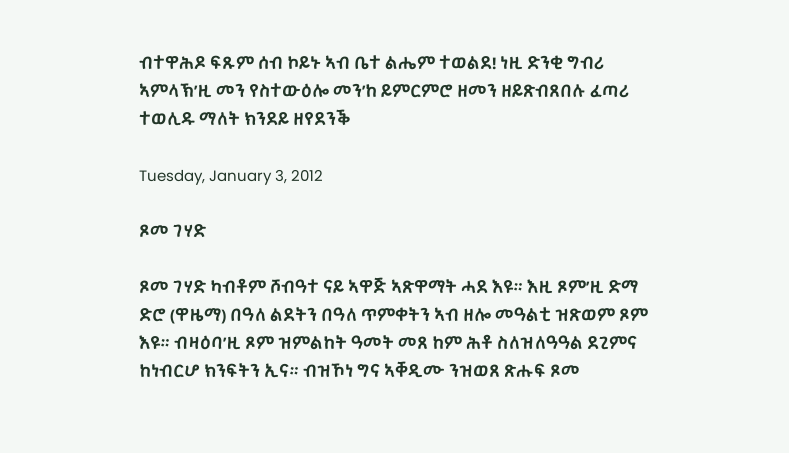ብተዋሕዶ ፍጹም ሰብ ኮይኑ ኣብ ቤተ ልሔም ተወልደ! ነዚ ድንቂ ግብሪ ኣምላኽ’ዚ መን የስተውዕሎ መን’ከ ይምርምሮ ዘመን ዘይጽብጸበሉ ፈጣሪ ተወሊዱ ማለት ክንደይ ዘየደንቕ

Tuesday, January 3, 2012

ጾመ ገሃድ

ጾመ ገሃድ ካብቶም ሾብዓተ ናይ ኣዋጅ ኣጽዋማት ሓደ እዩ። እዚ ጾም’ዚ ድማ ድሮ (ዋዜማ) በዓለ ልደትን በዓለ ጥምቀትን ኣብ ዘሎ መዓልቲ ዝጽወም ጾም እዩ። ብዛዕባ’ዚ ጾም ዝምልከት ዓመት መጸ ከም ሕቶ ስለዝለዓዓል ደጊምና ከነብርሆ ክንፍትን ኢና። ብዝኾነ ግና ኣቐዲሙ ንዝወጸ ጽሑፍ ጾመ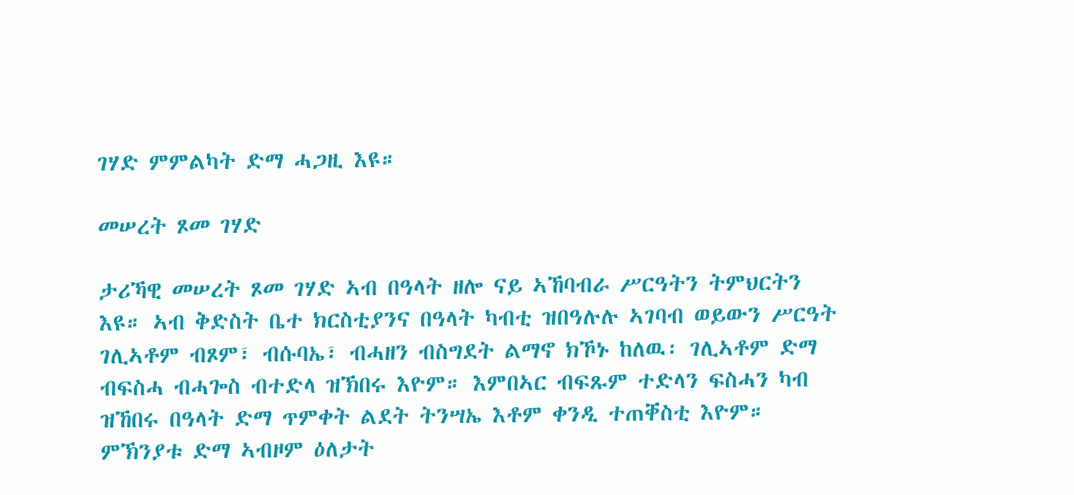ገሃድ ምምልካት ድማ ሓጋዚ እዩ።

መሠረት ጾመ ገሃድ

ታሪኻዊ መሠረት ጾመ ገሃድ ኣብ በዓላት ዘሎ ናይ ኣኸባብራ ሥርዓትን ትምህርትን እዩ። ኣብ ቅድስት ቤተ ክርስቲያንና በዓላት ካብቲ ዝበዓሉሉ ኣገባብ ወይውን ሥርዓት ገሊኣቶም ብጾም፣ ብሱባኤ፣ ብሓዘን ብስግደት ልማኖ ክኾኑ ከለዉ፡ ገሊኣቶም ድማ ብፍስሓ ብሓጐስ ብተድላ ዝኽበሩ እዮም። እምበኣር ብፍጹም ተድላን ፍስሓን ካብ ዝኸበሩ በዓላት ድማ ጥምቀት ልደት ትንሣኤ እቶም ቀንዲ ተጠቐስቲ እዮም። ምኽንያቱ ድማ ኣብዞም ዕለታት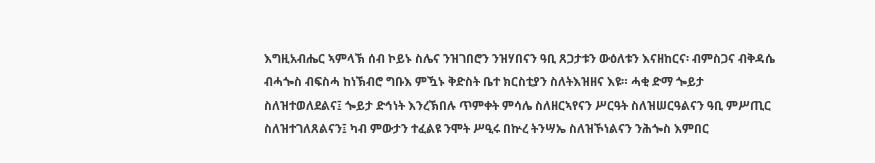እግዚአብሔር ኣምላኽ ሰብ ኮይኑ ስሌና ንዝገበሮን ንዝሃበናን ዓቢ ጸጋታቱን ውዕለቱን እናዘከርና፡ ብምስጋና ብቅዳሴ ብሓጐስ ብፍስሓ ከነኽብሮ ግቡእ ምዃኑ ቅድስት ቤተ ክርስቲያን ስለትእዝዘና እዩ። ሓቂ ድማ ጐይታ ስለዝተወለደልና፤ ጐይታ ድኅነት እንረኽበሉ ጥምቀት ምሳሌ ስለዘርኣየናን ሥርዓት ስለዝሠርዓልናን ዓቢ ምሥጢር ስለዝተገለጸልናን፤ ካብ ምውታን ተፈልዩ ንሞት ሥዒሩ በኵረ ትንሣኤ ስለዝኾነልናን ንሕጐስ እምበር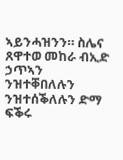ኣይንሓዝንን። ስሌና ጸዋተወ መከራ ብኢድ ኃጥኣን ንዝተቐበለሉን ንዝተሰቕለሉን ድማ ፍቕሩ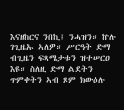እናዘከርና ንበኪ፤ ንሓዝን። ኵሉ ገጊዜኡ ኣለዎ። ሥርዓት ድማ ብጊዜን ፍጻሜታቱን ዝተሠርዐ እዩ። ስለዚ ድማ ልደትን ጥምቀትን ኣብ ጾም ክውዕሉ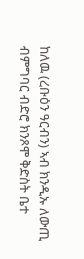ከለዉ (ረቡዕን ዓርብን) ኣብ ክንዲኡ ለውጢ ብምግባር ብድሮ ክንጾሞ ቅድስት ቤተ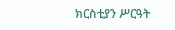ክርስቲያን ሥርዓት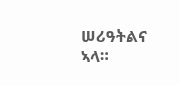ሠሪዓትልና ኣላ።